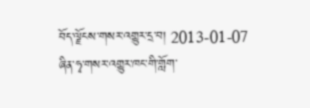བོད་ལྗོངས་གསར་འགྱུར་དྲ་བ། 2013-01-07
ཞིན་ཧྭ་གསར་འགྱུར་ཁང་གི་གློག་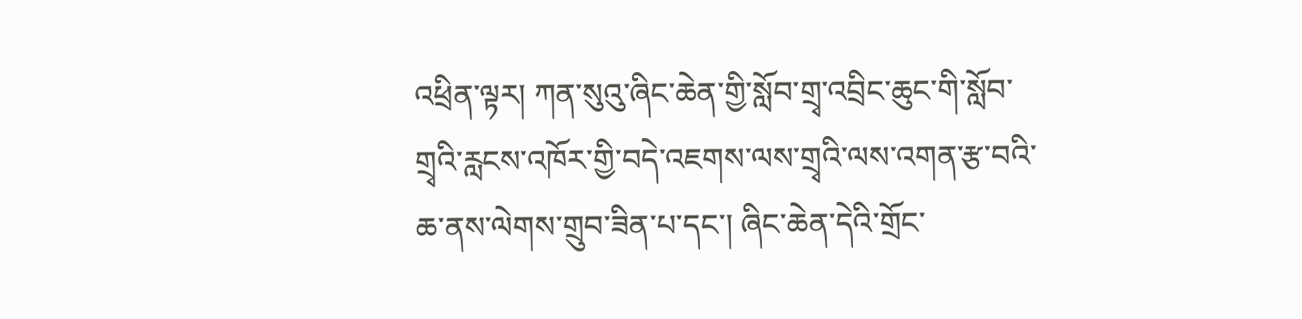འཕྲིན་ལྟར། ཀན་སུའུ་ཞིང་ཆེན་གྱི་སློབ་གྲྭ་འབྲིང་ཆུང་གི་སློབ་གྲྭའི་རླངས་འཁོར་གྱི་བདེ་འཇགས་ལས་གྲྭའི་ལས་འགན་རྩ་བའི་ཆ་ནས་ལེགས་གྲུབ་ཟིན་པ་དང་། ཞིང་ཆེན་དེའི་གྲོང་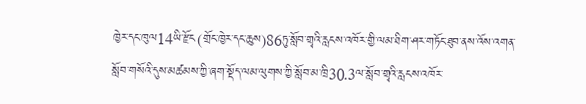ཁྱེར་དང་ཁུལ14ཡི་རྫོང(གྲོང་ཁྱེར་དང་ཆུས)86ཏུ་སློབ་གྲྭའི་རླངས་འཁོར་གྱི་ལམ་ཐིག་ཤར་གཏོང་ཐུབ་ནས་འོས་འགན་སློབ་གསོའི་དུས་མཚམས་ཀྱི་ཞག་སྡོད་ལམ་ལུགས་ཀྱི་སློབ་མ་ཁྲི30.3ལ་སློབ་གྲྭའི་རླངས་འཁོར་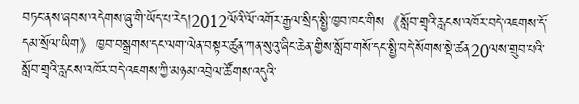བཏང་ནས་ཞབས་འདེགས་ཞུ་གི་ཡོད་པ་རེད།2012ལོའི་ལོ་འགོར་རྒྱལ་སྲིད་སྤྱི་ཁྱབ་ཁང་གིས《སློབ་གྲྭའི་རླངས་འཁོར་བདེ་འཇགས་དོ་དམ་སྲོལ་ཡིག》ཁྱབ་བསྒྲགས་དང་ལག་ལེན་བསྟར་ཚུན་ཀན་སུའུ་ཞིང་ཆེན་གྱིས་སློབ་གསོ་དང་སྤྱི་བདེ་སོགས་སྡེ་ཚན20ལས་གྲུབ་པའི་སློབ་གྲྭའི་རླངས་འཁོར་བདེ་འཇགས་ཀྱི་མཉམ་འབྲེལ་ཚོགས་འདུའི་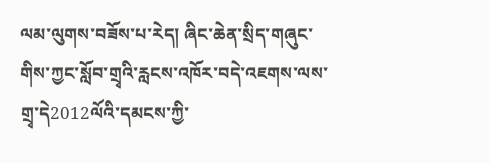ལམ་ལུགས་བཟོས་པ་རེད། ཞིང་ཆེན་སྲིད་གཞུང་གིས་ཀྱང་སློབ་གྲྭའི་རླངས་འཁོར་བདེ་འཇགས་ལས་གྲྭ་དེ2012ལོའི་དམངས་ཀྱི་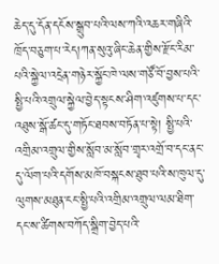ཆེད་དུ་དོན་དངོས་སྒྲུབ་པའི་ལས་ཀའི་འཆར་གཞིའི་ཁྲོད་བཅུག་པ་རེད།ཀན་སུའུ་ཞིང་ཆེན་གྱིས་རྫོང་རིམ་པའི་སྐྱེལ་འདྲེན་གཉེར་སྐྱོང་ཁེ་ལས་གཙོ་བོ་བྱས་པའི་སྤྱི་པའི་འགྲུལ་སྐྱེལ་བྱེད་སྟངས་ཤིག་འཛུགས་པ་དང་འཐུས་སྒོ་ཚང་དུ་གཏོང་ཐབས་བཏོན་པ་སྟེ། སྤྱི་པའི་འགྲིམ་འགྲུལ་གྱིས་སློབ་མ་སློབ་གྲྭར་འགྲོ་བ་དང་ནང་དུ་ལོག་པའི་དགོས་མཁོ་བསྐངས་ཐུབ་པའི་ས་ཁུལ་དུ་ལུགས་མཐུན་ངང་སྤྱི་པའི་འགྲིམ་འགྲུལ་ལམ་ཐིག་དང་ས་ཚིགས་བཀོད་སྒྲིག་བྱེད་པའི་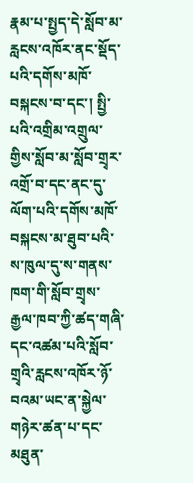རྣམ་པ་སྤྱད་དེ་སློབ་མ་རླངས་འཁོར་ནང་སྡོད་པའི་དགོས་མཁོ་བསྐངས་བ་དང་། སྤྱི་པའི་འགྲིམ་འགྲུལ་གྱིས་སློབ་མ་སློབ་གྲྭར་འགྲོ་བ་དང་ནང་དུ་ལོག་པའི་དགོས་མཁོ་བསྐངས་མ་ཐུབ་པའི་ས་ཁུལ་དུ་ས་གནས་ཁག་གི་སློབ་གྲྭས་རྒྱལ་ཁབ་ཀྱི་ཚད་གཞི་དང་འཚམ་པའི་སློབ་གྲྭའི་རླངས་འཁོར་ཉོ་བའམ་ཡང་ན་སྐྱེལ་གཉེར་ཚན་པ་དང་མཐུན་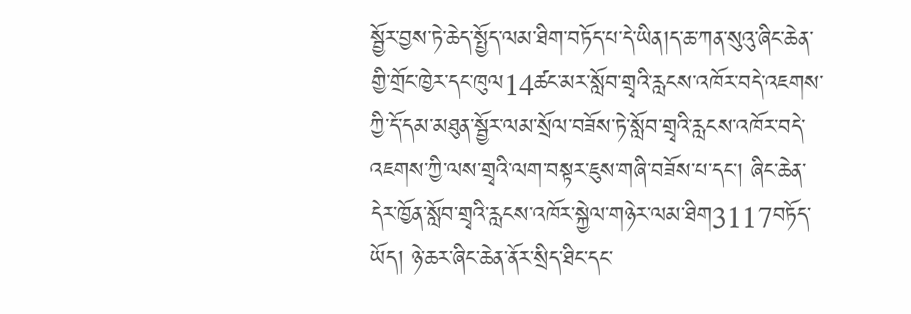སྦྱོར་བྱས་ཏེ་ཆེད་སྤྱོད་ལམ་ཐིག་བཏོད་པ་དེ་ཡིན།ད་ཆ་ཀན་སུའུ་ཞིང་ཆེན་གྱི་གྲོང་ཁྱེར་དང་ཁུལ14ཚང་མར་སློབ་གྲྭའི་རླངས་འཁོར་བདེ་འཇགས་ཀྱི་དོ་དམ་མཐུན་སྦྱོར་ལམ་སྲོལ་བཟོས་ཏེ་སློབ་གྲྭའི་རླངས་འཁོར་བདེ་འཇགས་ཀྱི་ལས་གྲྭའི་ལག་བསྟར་ཇུས་གཞི་བཟོས་པ་དང་། ཞིང་ཆེན་དེར་ཁྱོན་སློབ་གྲྭའི་རླངས་འཁོར་སྐྱེལ་གཉེར་ལམ་ཐིག3117བཏོད་ཡོད། ཉེ་ཆར་ཞིང་ཆེན་ནོར་སྲིད་ཐིང་དང་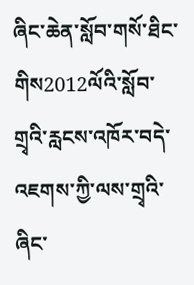ཞིང་ཆེན་སློབ་གསོ་ཐིང་གིས2012ལོའི་སློབ་གྲྭའི་རླངས་འཁོར་བདེ་འཇགས་ཀྱི་ལས་གྲྭའི་ཞིང་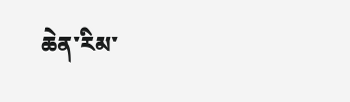ཆེན་རིམ་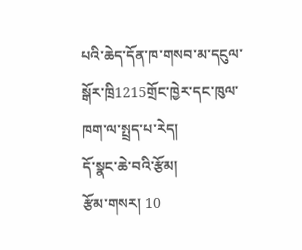པའི་ཆེད་དོན་ཁ་གསབ་མ་དངུལ་སྒོར་ཁྲི1215གྲོང་ཁྱེར་དང་ཁུལ་ཁག་ལ་སྤྲད་པ་རེད།
དོ་སྣང་ཆེ་བའི་རྩོམ།
རྩོམ་གསར། 10